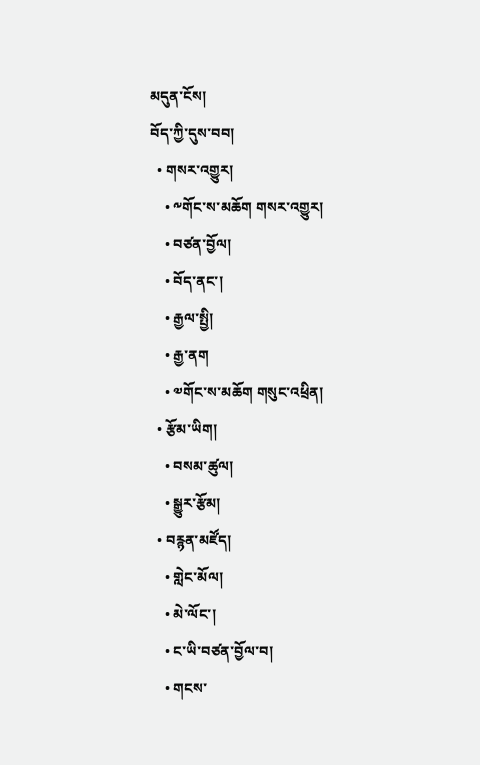མདུན་ངོས།
བོད་ཀྱི་དུས་བབ།
  • གསར་འགྱུར།
    • ༸གོང་ས་མཆོག གསར་འགྱུར།
    • བཙན་བྱོལ།
    • བོད་ནང་།
    • རྒྱལ་སྤྱི།
    • རྒྱ་ནག
    • ༧གོང་ས་མཆོག གསུང་འཕྲིན།
  • རྩོམ་ཡིག།
    • བསམ་ཚུལ།
    • སྒྱུར་རྩོམ།
  • བརྙན་མཛོད།
    • གླེང་མོལ།
    • མེ་ལོང་།
    • ང་ཡི་བཙན་བྱོལ་བ།
    • གངས་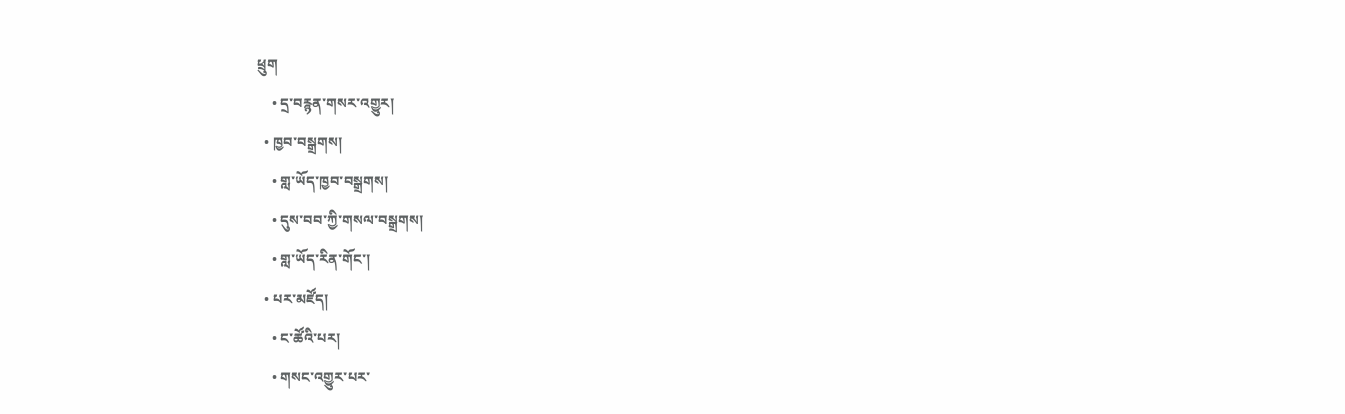ཕྲུག
    • དྲ་བརྙན་གསར་འགྱུར།
  • ཁྱབ་བསྒྲགས།
    • གླ་ཡོད་ཁྱབ་བསྒྲགས།
    • དུས་བབ་ཀྱི་གསལ་བསྒྲགས།
    • གླ་ཡོད་རིན་གོང་།
  • པར་མཛོད།
    • ང་ཚོའི་པར།
    • གསང་འགྱུར་པར་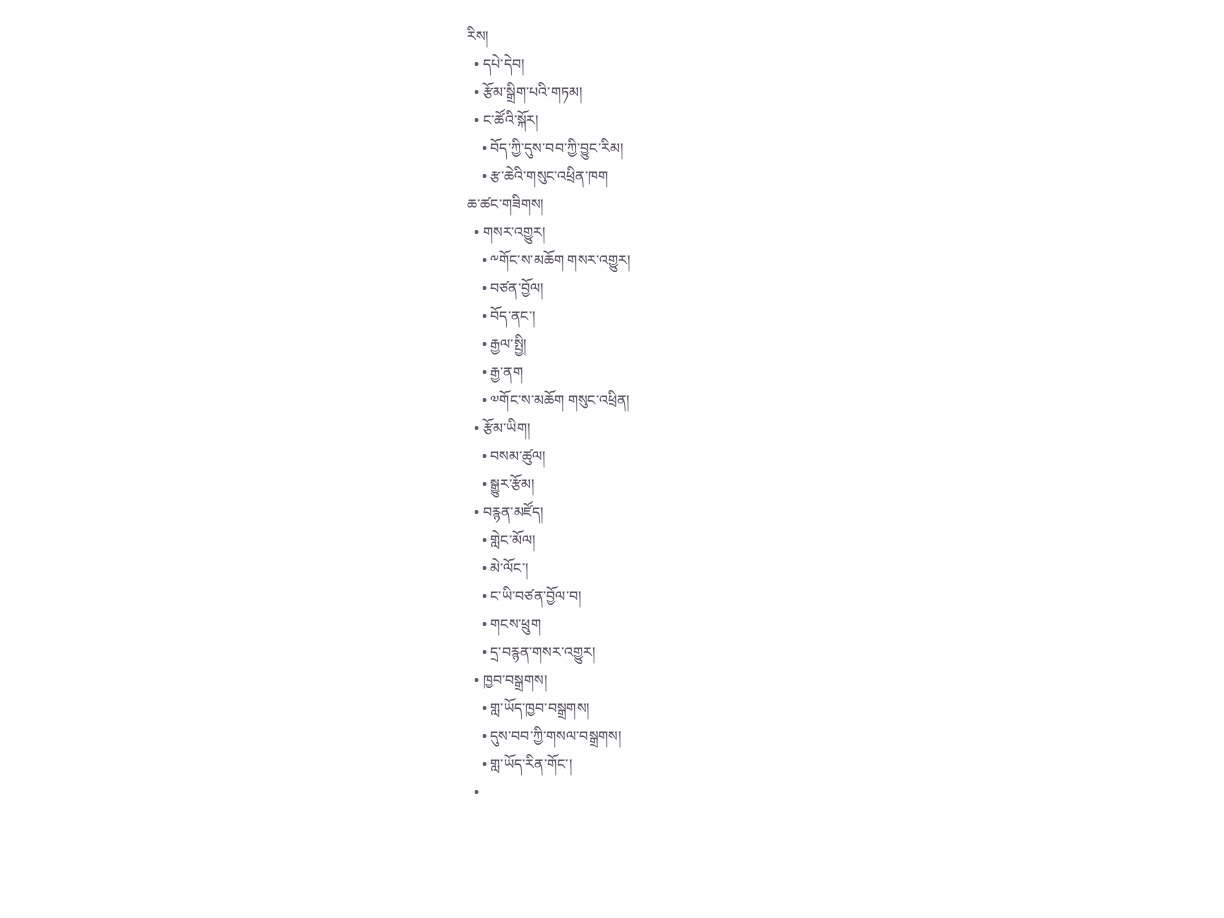རིས།
  • དཔེ་དེབ།
  • རྩོམ་སྒྲིག་པའི་གཏམ།
  • ང་ཚོའི་སྐོར།
    • བོད་ཀྱི་དུས་བབ་ཀྱི་བྱུང་རིམ།
    • རྩ་ཆེའི་གསུང་འཕྲིན་ཁག
ཆ་ཚང་གཟིགས།
  • གསར་འགྱུར།
    • ༸གོང་ས་མཆོག གསར་འགྱུར།
    • བཙན་བྱོལ།
    • བོད་ནང་།
    • རྒྱལ་སྤྱི།
    • རྒྱ་ནག
    • ༧གོང་ས་མཆོག གསུང་འཕྲིན།
  • རྩོམ་ཡིག།
    • བསམ་ཚུལ།
    • སྒྱུར་རྩོམ།
  • བརྙན་མཛོད།
    • གླེང་མོལ།
    • མེ་ལོང་།
    • ང་ཡི་བཙན་བྱོལ་བ།
    • གངས་ཕྲུག
    • དྲ་བརྙན་གསར་འགྱུར།
  • ཁྱབ་བསྒྲགས།
    • གླ་ཡོད་ཁྱབ་བསྒྲགས།
    • དུས་བབ་ཀྱི་གསལ་བསྒྲགས།
    • གླ་ཡོད་རིན་གོང་།
  •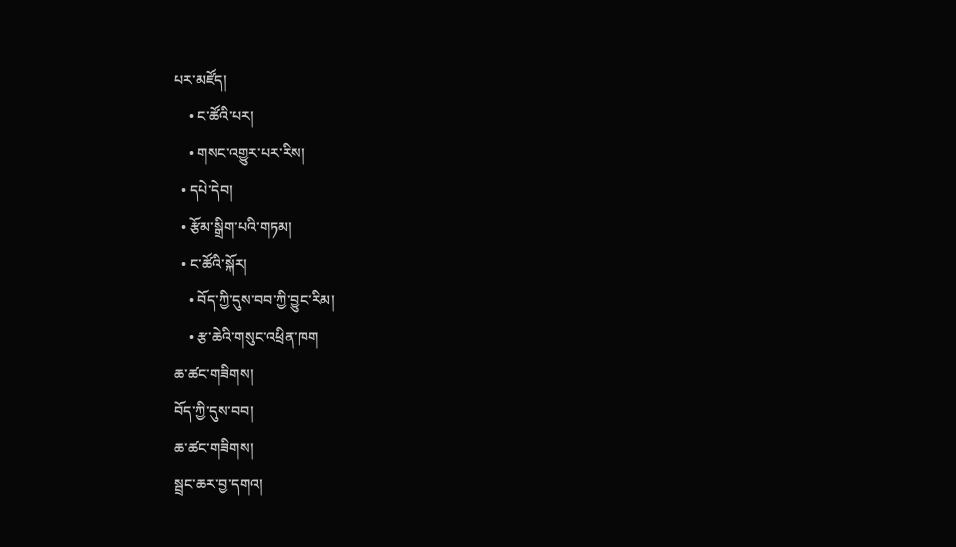པར་མཛོད།
    • ང་ཚོའི་པར།
    • གསང་འགྱུར་པར་རིས།
  • དཔེ་དེབ།
  • རྩོམ་སྒྲིག་པའི་གཏམ།
  • ང་ཚོའི་སྐོར།
    • བོད་ཀྱི་དུས་བབ་ཀྱི་བྱུང་རིམ།
    • རྩ་ཆེའི་གསུང་འཕྲིན་ཁག
ཆ་ཚང་གཟིགས།
བོད་ཀྱི་དུས་བབ།
ཆ་ཚང་གཟིགས།
སྦྲང་ཆར་བྱ་དགའ།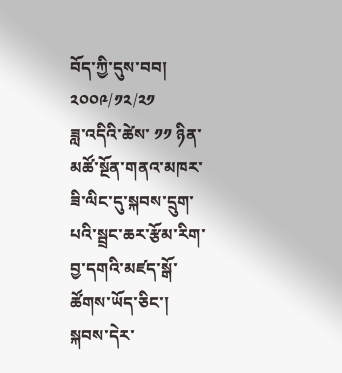བོད་ཀྱི་དུས་བབ།
༢༠༠༩/༡༢/༢༡
ཟླ་འདིའི་ཚེས་ ༡༡ ཉིན་མཚོ་སྔོན་གནའ་མཁར་ཟི་ལིང་དུ་སྐབས་དྲུག་པའི་སྦྲང་ཆར་རྩོམ་རིག་བྱ་དགའི་མཛད་སྒོ་ཚོགས་ཡོད་ཅིང་། སྐབས་དེར་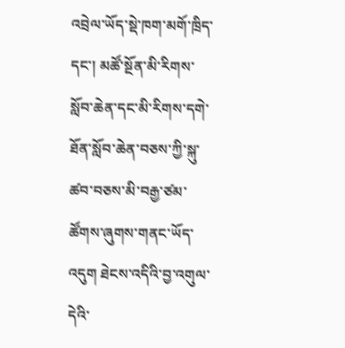འབྲེལ་ཡོད་སྡེ་ཁག་མགོ་ཁྲིད་དང་། མཚོ་སྔོན་མི་རིགས་སློབ་ཆེན་དང་མི་རིགས་དགེ་ཐོན་སློབ་ཆེན་བཅས་ཀྱི་སྐུ་ཚབ་བཅས་མི་བརྒྱ་ཙམ་ཚོགས་ཞུགས་གནང་ཡོད་འདུག ཐེངས་འདིའི་བྱ་འགུལ་དེའི་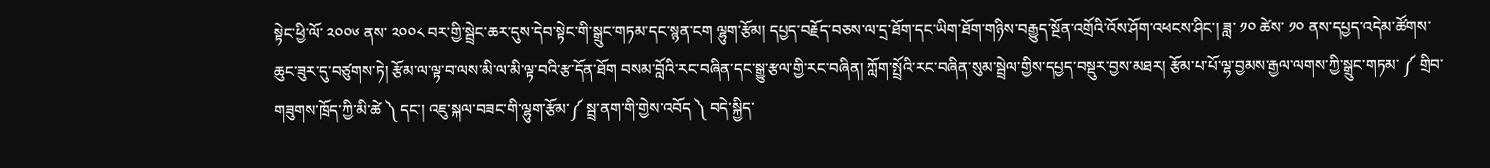སྟེང་ཕྱི་ལོ་ ༢༠༠༦ ནས་ ༢༠༠༨ བར་གྱི་སྦྲེང་ཆར་དུས་དེབ་སྟེང་གི་སྒྲུང་གཏམ་དང་སྙན་ངག ལྷུག་རྩོམ། དཔྱད་བརྗོད་བཅས་ལ་དྲ་ཐོག་དང་ཡིག་ཐོག་གཉིས་བརྒྱུད་སྔོན་འགྲོའི་འོས་ཤོག་འཕངས་ཤིང་། ཟླ་ ༡༠ ཚེས་ ༡༠ ནས་དཔྱད་འདེམ་ཚོགས་ཆུང་ཟུར་དུ་བཙུགས་ཏེ། རྩོམ་ལ་ལྟ་བ་ལས་མི་ལ་མི་ལྟ་བའི་རྩ་དོན་ཐོག བསམ་བློའི་རང་བཞིན་དང་སྒྱུ་རྩལ་གྱི་རང་བཞིན། ཀློག་སྤྲོའི་རང་བཞིན་སུམ་སྦྲེལ་གྱིས་དཔྱད་བསྡུར་བྱས་མཐར། རྩོམ་པ་པོ་ལྷ་བྱམས་རྒྱལ་ལགས་ཀྱི་སྒྲུང་གཏམ་ ༼ གྲིབ་གཟུགས་ཁྲོད་ཀྱི་མི་ཚེ ༽ དང་། འཇུ་སྐལ་བཟང་གི་ལྷུག་རྩོམ་༼ སྦྲ་ནག་གི་གྱེས་འབོད ༽ བདེ་སྐྱིད་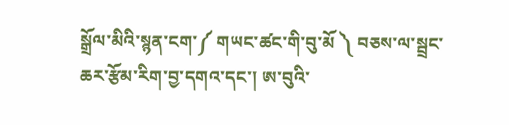སྒྲོལ་མིའི་སྙན་ངག་༼ གཡང་ཚང་གི་བུ་མོ ༽ བཅས་ལ་སྦྲང་ཆར་རྩོམ་རིག་བྱ་དགའ་དང་། ཨ་བུའི་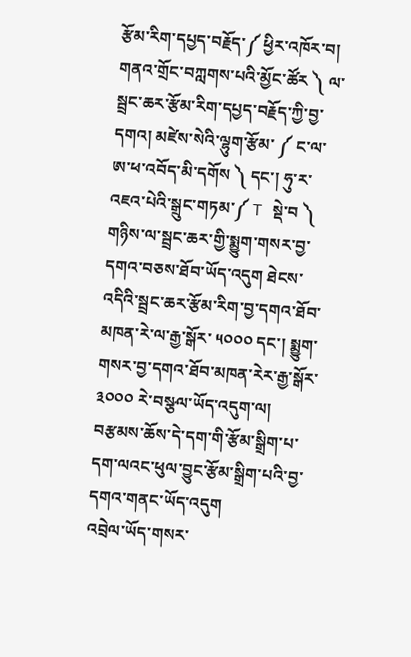རྩོམ་རིག་དཔྱད་བརྗོད་༼ ཕྱིར་འཁོར་བ། གནའ་གྲོང་བཀླགས་པའི་མྱོང་ཚོར ༽ ལ་སྦྲང་ཆར་རྩོམ་རིག་དཔྱད་བརྗོད་ཀྱི་བྱ་དགའ། མཛེས་སེའི་ལྷུག་རྩོམ་ ༼ ང་ལ་ཨ་ཕ་འབོད་མི་དགོས ༽ དང་། ཧུ་ར་འཇའ་པེའི་སྒྲུང་གཏམ་༼ T སྡེ་བ ༽ གཉིས་ལ་སྦྲང་ཆར་གྱི་སྨྱུག་གསར་བྱ་དགའ་བཅས་ཐོབ་ཡོད་འདུག ཐེངས་འདིའི་སྦྲང་ཆར་རྩོམ་རིག་བྱ་དགའ་ཐོབ་མཁན་རེ་ལ་རྒྱ་སྒོར་ ༥༠༠༠ དང་། སྨྱུག་གསར་བྱ་དགའ་ཐོབ་མཁན་རེར་རྒྱ་སྒོར་ ༣༠༠༠ རེ་བསྩལ་ཡོད་འདུག་ལ། བརྩམས་ཆོས་དེ་དག་གི་རྩོམ་སྒྲིག་པ་དག་ལའང་ཕུལ་བྱུང་རྩོམ་སྒྲིག་པའི་བྱ་དགའ་གནང་ཡོད་འདུག
འབྲེལ་ཡོད་གསར་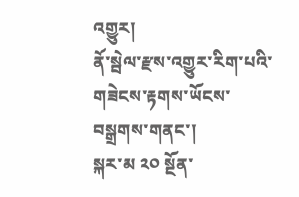འགྱུར།
ནོ་སྦེལ་རྫས་འགྱུར་རིག་པའི་གཟེངས་རྟགས་ཡོངས་བསྒྲགས་གནང་།
སྐར་མ ༢༠ སྔོན་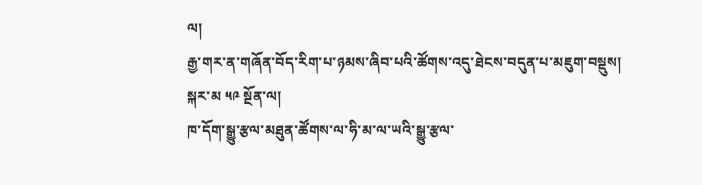ལ།
རྒྱ་གར་ན་གཞོན་བོད་རིག་པ་ཉམས་ཞིབ་པའི་ཚོགས་འདུ་ཐེངས་བདུན་པ་མཇུག་བསྡུས།
སྐར་མ ༥༩ སྔོན་ལ།
ཁ་དོག་སྒྱུ་རྩལ་མཐུན་ཚོགས་ལ་ཧི་མ་ལ་ཡའི་སྒྱུ་རྩལ་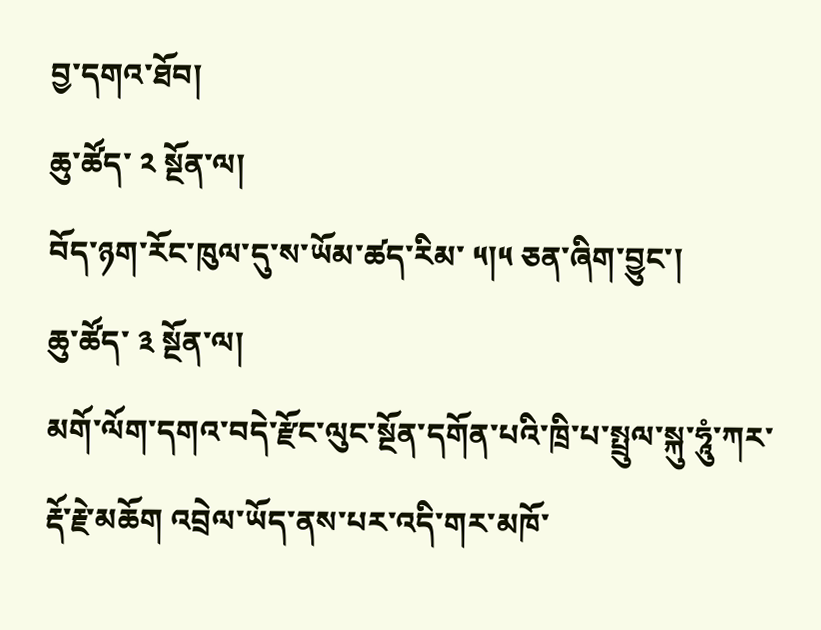བྱ་དགའ་ཐོབ།
ཆུ་ཚོད་ ༢ སྔོན་ལ།
བོད་ཉག་རོང་ཁུལ་དུ་ས་ཡོམ་ཚད་རིམ་ ༥།༥ ཅན་ཞིག་བྱུང་།
ཆུ་ཚོད་ ༣ སྔོན་ལ།
མགོ་ལོག་དགའ་བདེ་རྫོང་ལུང་སྔོན་དགོན་པའི་ཁྲི་པ་སྤྲུལ་སྐུ་ཧཱུཾ་ཀར་རྡོ་རྗེ་མཆོག འབྲེལ་ཡོད་ནས་པར་འདི་གར་མཁོ་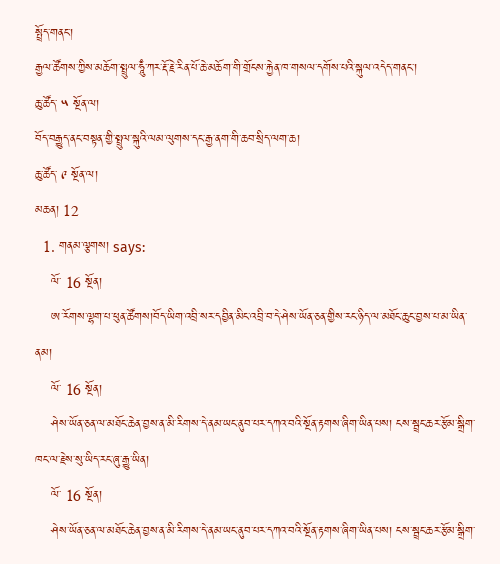སྤྲོད་གནང་།
རྒྱལ་ཚོགས་ཀྱིས་མཆོག་སྤྲུལ་ཧཱུྃ་ཀར་རྡོ་རྗེ་རིན་པོ་ཆེ་མཆོག་གི་གྲོངས་རྐྱེན་ཁ་གསལ་དགོས་པའི་སྐུལ་འདེད་གནང་།
ཆུ་ཚོད་ ༥ སྔོན་ལ།
བོད་བརྒྱུད་ནང་བསྟན་གྱི་སྤྲུལ་སྐུའི་ལམ་ལུགས་དང་རྒྱ་ནག་གི་ཆབ་སྲིད་ལག་ཆ།
ཆུ་ཚོད་ ༩ སྔོན་ལ།
མཆན། 12
  1. གནམ་ལྕགས། says:
    ལོ་ 16 སྔོན།
    ཨ་རོགས་ལྷག་པ་ཕུན་ཚོགས།བོད་ཡིག་འབྲི་སར་དབྱིན་མིང་འབྲི་བ་དེ་ཤེས་ཡོན་ཅན་གྱིས་རང་ཉིད་ལ་མཐོང་ཆུང་བྱས་པ་མ་ཡིན་ནམ།
    ལོ་ 16 སྔོན།
    ཤེས་ཡོན་ཅན་ལ་མཐོང་ཆེན་བྱས་ན་མི་རིགས་དེ་ནམ་ཡང་ནུབ་པར་དཀའ་བའི་སྔོན་རྟགས་ཞིག་ཡིན་པས། ངས་སྦྲང་ཆར་རྩོམ་སྒྲིག་ཁང་ལ་རྗེས་སུ་ཡིད་རང་ཞུ་རྒྱུ་ཡིན།
    ལོ་ 16 སྔོན།
    ཤེས་ཡོན་ཅན་ལ་མཐོང་ཆེན་བྱས་ན་མི་རིགས་དེ་ནམ་ཡང་ནུབ་པར་དཀའ་བའི་སྔོན་རྟགས་ཞིག་ཡིན་པས། ངས་སྦྲང་ཆར་རྩོམ་སྒྲིག་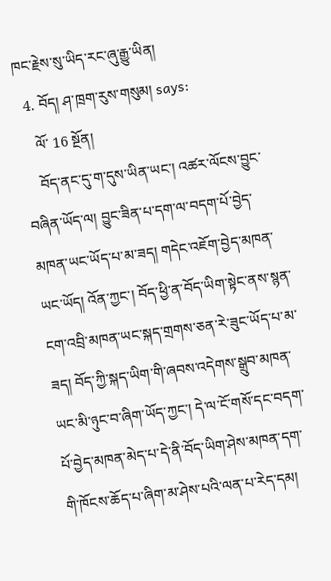ཁང་རྗེས་སུ་ཡིད་རང་ཞུ་རྒྱུ་ཡིན།
  4. བོད། ཤ་ཁྲག་རུས་གསུམ། says:
    ལོ་ 16 སྔོན།
    བོད་ནང་དུ་ག་དུས་ཡིན་ཡང་། འཚར་ལོངས་བྱུང་བཞིན་ཡོད་ལ། བྱུང་ཟིན་པ་དག་ལ་བདག་པོ་བྱེད་མཁན་ཡང་ཡོད་པ་མ་ཟད། གདེང་འཇོག་བྱེད་མཁན་ཡང་ཡོད། འོན་ཀྱང་། བོད་ཕྱི་ན་བོད་ཡིག་སྟེང་ནས་སྙན་ངག་འབྲི་མཁན་ཡང་སྐད་གྲགས་ཅན་རེ་ཟུང་ཡོད་པ་མ་ཟད། བོད་ཀྱི་སྐད་ཡིག་གི་ཞབས་འདེགས་སྒྲུབ་མཁན་ཡང་མི་ཉུང་བ་ཞིག་ཡོད་ཀྱང་། དེ་ལ་ངོ་གསོ་དང་བདག་པོ་བྱེད་མཁན་མེད་པ་དེ་ནི་བོད་ཡིག་ཤེས་མཁན་དག་གི་ཁོངས་ཆོད་པ་ཞིག་མ་ཤེས་པའི་ལན་པ་རེད་དམ།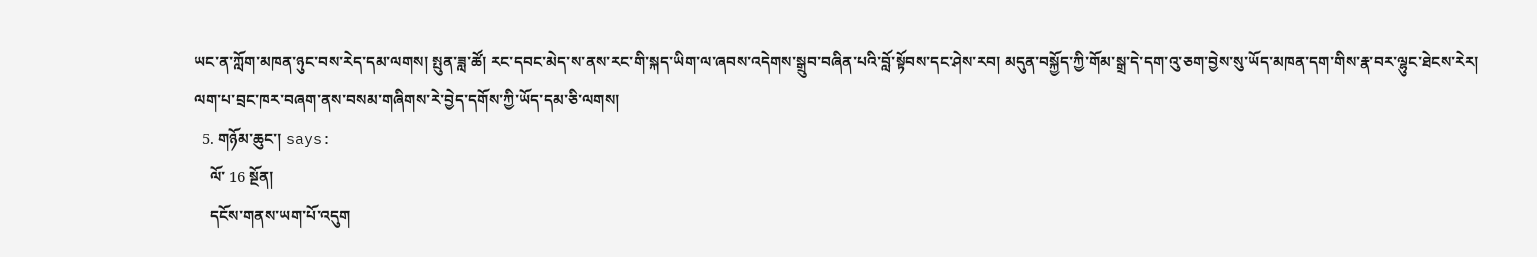ཡང་ན་ཀློག་མཁན་ཉུང་བས་རེད་དམ་ལགས། སྤུན་ཟླ་ཚོ། རང་དབང་མེད་ས་ནས་རང་གི་སྐད་ཡིག་ལ་ཞབས་འདེགས་སྒྲུབ་བཞིན་པའི་བློ་སྟོབས་དང་ཤེས་རབ། མདུན་བསྐྱོད་ཀྱི་གོམ་སྒྲ་དེ་དག་འུ་ཅག་བྱེས་སུ་ཡོད་མཁན་དག་གིས་རྣ་བར་ལྷུང་ཐེངས་རེར། ལག་པ་བྲང་ཁར་བཞག་ནས་བསམ་གཞིགས་རེ་བྱེད་དགོས་ཀྱི་ཡོད་དམ་ཅི་ལགས།
  5. གཉོམ་ཆུང་། says:
    ལོ་ 16 སྔོན།
    དངོས་གནས་ཡག་པོ་འདུག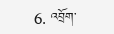6. འབྲོག་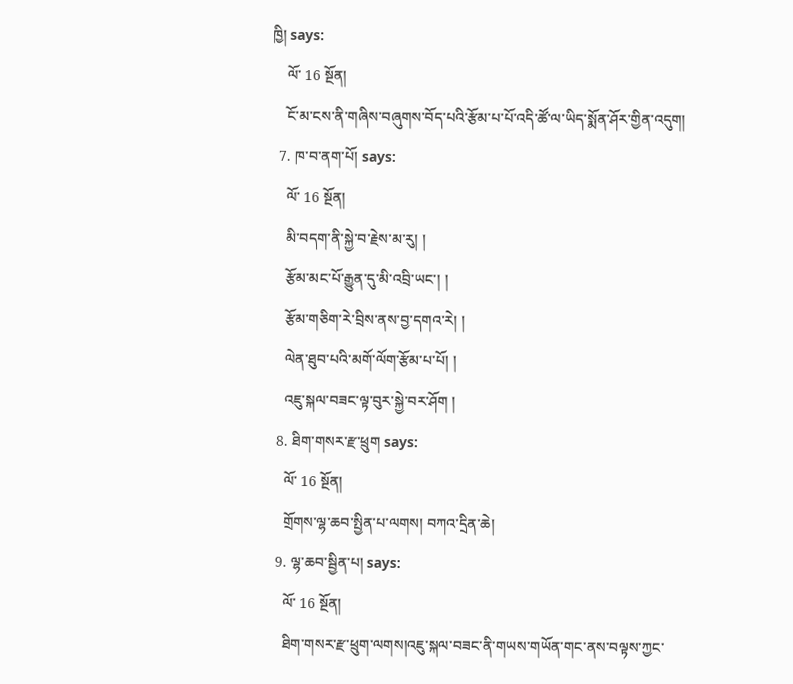ཁྱི། says:
    ལོ་ 16 སྔོན།
    ངོ་མ་ངས་ནི་གཞིས་བཞུགས་བོད་པའི་རྩོམ་པ་པོ་འདི་ཚོ་ལ་ཡིད་སྨོན་ཤོར་གྱིན་འདུག།
  7. ཁ་བ་ནག་པོ། says:
    ལོ་ 16 སྔོན།
    མི་བདག་ནི་སྐྱེ་བ་རྗེས་མ་རུ། །
    རྩོམ་མང་པོ་རྒྱུན་དུ་མི་འབྲི་ཡང་། །
    རྩོམ་གཅིག་རེ་བྲིས་ནས་བྱ་དགའ་རེ། །
    ལེན་ཐུབ་པའི་མགོ་ལོག་རྩོམ་པ་པོ། །
    འཇུ་སྐལ་བཟང་ལྟ་བུར་སྐྱེ་བར་ཤོག །
  8. ཐིག་གསར་རྫ་ཕྲུག says:
    ལོ་ 16 སྔོན།
    གྲོགས་ལྷ་ཆབ་སྤྱིན་པ་ལགས། བཀའ་དྲིན་ཆེ།
  9. ལྷ་ཆབ་སྦྱིན་པ། says:
    ལོ་ 16 སྔོན།
    ཐིག་གསར་རྫ་ཕྲུག་ལགས།འཇུ་སྐལ་བཟང་ནི་གཡས་གཡོན་གང་ནས་བལྟས་ཀྱང་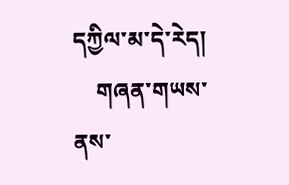དཀྱིལ་མ་དེ་རེད།
    གཞན་གཡས་ནས་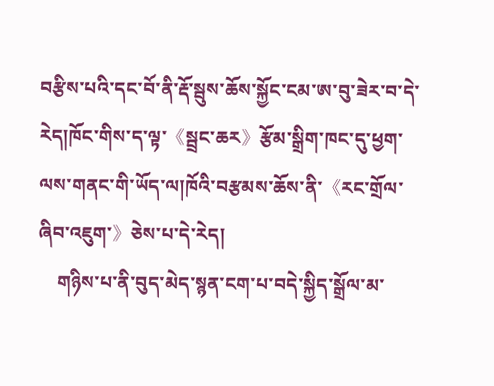བརྩིས་པའི་དང་བོ་ནི་རྡོ་སྦུས་ཆོས་སྐྱོང་ངམ་ཨ་བུ་ཟེར་བ་དེ་རེད།ཁོང་གིས་ད་ལྟ་《སྦྲང་ཆར》རྩོམ་སྒྲིག་ཁང་དུ་ཕྱག་ལས་གནང་གི་ཡོད་ལ།ཁོའི་བརྩམས་ཆོས་ནི་《རང་གྲོལ་ཞིབ་འཇུག་》ཅེས་པ་དེ་རེད།
    གཉིས་པ་ནི་བུད་མེད་སྙན་ངག་པ་བདེ་སྐྱིད་སྒྲོལ་མ་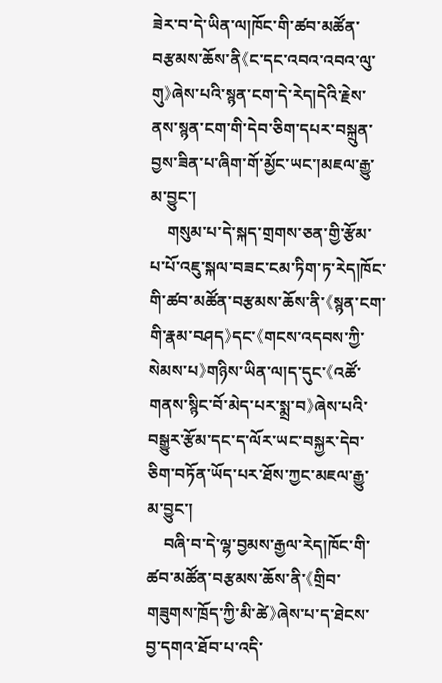ཟེར་བ་དེ་ཡིན་ལ།ཁོང་གི་ཚབ་མཚོན་བརྩམས་ཆོས་ནི《ང་དང་འབའ་འབའ་ལུ་གུ》ཞེས་པའི་སྙན་ངག་དེ་རེད།དེའི་རྗེས་ནས་སྙན་ངག་གི་དེབ་ཅིག་དཔར་བསྐྲུན་བྱས་ཟིན་པ་ཞིག་གོ་མྱོང་ཡང་།མཇལ་རྒྱུ་མ་བྱུང་།
    གསུམ་པ་དེ་སྐད་གྲགས་ཅན་གྱི་རྩོམ་པ་པོ་འཇུ་སྐལ་བཟང་ངམ་ཏིག་ཏ་རེད།ཁོང་གི་ཚབ་མཚོན་བརྩམས་ཆོས་ནི་《སྙན་ངག་གི་རྣམ་བཤད》དང་《གངས་འདབས་ཀྱི་སེམས་པ》གཉིས་ཡིན་ལ།ད་དུང་《འཚོ་གནས་སྙིང་བོ་མེད་པར་སྨྲ་བ》ཞེས་པའི་བསྒྱུར་རྩོམ་དང་ད་ལོར་ཡང་བསྐྱར་དེབ་ཅིག་བཏོན་ཡོད་པར་ཐོས་ཀྱང་མཇལ་རྒྱུ་མ་བྱུང་།
    བཞི་བ་དེ་ལྷ་བྱམས་རྒྱལ་རེད།ཁོང་གི་ཚབ་མཚོན་བརྩམས་ཆོས་ནི་《གྲིབ་གཟུགས་ཁྲོད་ཀྱི་མི་ཚེ》ཞེས་པ་ད་ཐེངས་བྱ་དགའ་ཐོབ་པ་འདི་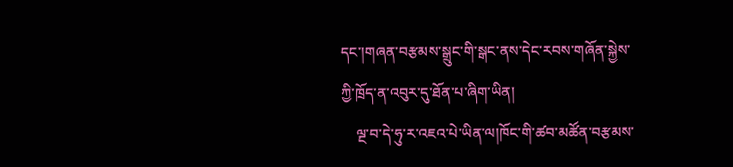དང་།གཞན་བརྩམས་སྒྲུང་གི་སྒང་ནས་དེང་རབས་གཞོན་སྐྱེས་ཀྱི་ཁྲོད་ན་འབུར་དུ་ཐོན་པ་ཞིག་ཡིན།
    ལྔ་བ་དེ་ཧུ་ར་འཇའ་པེ་ཡིན་ལ།ཁོང་གི་ཚབ་མཚོན་བརྩམས་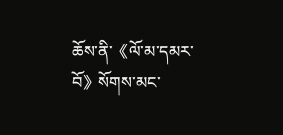ཆོས་ནི་《ལོ་མ་དམར་བོ》སོགས་མང་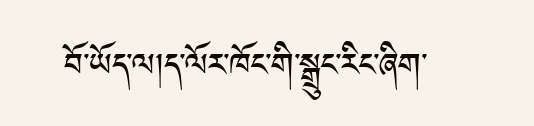བོ་ཡོད་ལ།ད་ལོར་ཁོང་གི་སྒྲུང་རིང་ཞིག་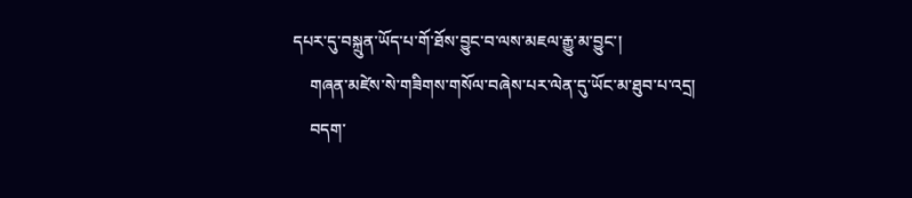དཔར་དུ་བསྐྲུན་ཡོད་པ་གོ་ཐོས་བྱུང་བ་ལས་མཇལ་རྒྱུ་མ་བྱུང་།
    གཞན་མཛེས་སེ་གཟིགས་གསོལ་བཞེས་པར་ལེན་དུ་ཡོང་མ་ཐུབ་པ་འདྲ།
    བདག་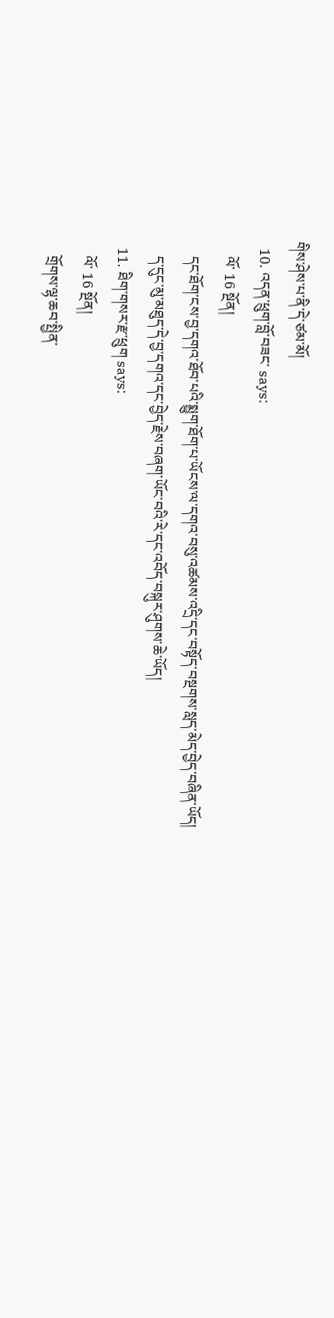གིས་ཤེས་པ་ནི་དེ་ཙམ་མོ།
  10. འདན་ཕྲུག་བློ་བཟང་ says:
    ལོ་ 16 སྔོན།
    དང་ཐོག་ངས་བྱ་དགའ་ཐོབ་པའི་སྨྱུག་ཐོག་པ་ཡོངས་ལ་དགའ་བསུ་འཚམས་འདྲི་དང་བསྟོད་བསྔགས་སླད་མེད་བྱེད་བཞིན་ཡོད།
    ད་དུང་མུ་མཐུད་དེ་བྱ་དགའ་དང་བྱེད་རྗེས་བཞག་ཡོང་བའི་རེ་དང་འབོད་བསྐུར་ཤུགས་ཆེ་ཡོད།
  11. ཐིག་གསར་རྫ་ཕྲུག says:
    ལོ་ 16 སྔོན།
    གྲོགས་ལྷ་ཆབ་སྤྱིན་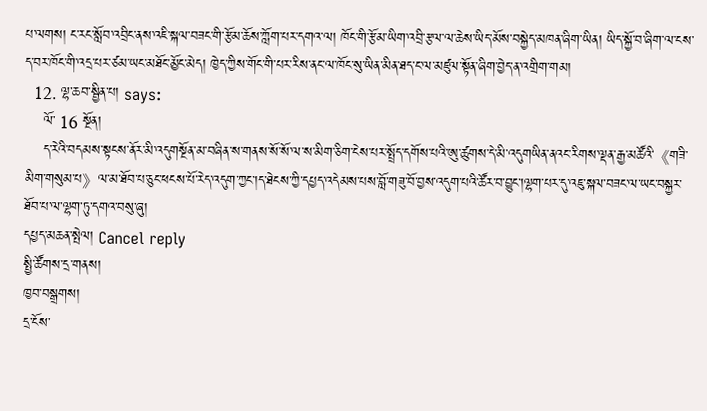པ་ལགས། ང་རང་སློབ་འབྲིང་ནས་འཇི་སྐལ་བཟང་གི་རྩོམ་ཆོས་ཀློག་པར་དགའ་ལ། ཁོང་གི་རྩོམ་ཡིག་འབྲི་རྩལ་ལ་ཆེས་ཡིད་མོས་བསྐྱེད་མཁན་ཞིག་ཡིན། ཡིད་སྐྱོ་བ་ཞིག་ལ་ངས་ད་བར་ཁོང་གི་འདྲ་པར་ཙམ་ཡང་མཐོང་མྱོང་མེད། ཁྱེད་ཀྱིས་གོང་གི་པར་རིས་ནང་ལ་ཁོང་སུ་ཡིན་མིན་ཐད་ང་ལ་མཛུལ་སྟོན་ཞིག་བྱེད་ན་འགྲིག་གམ།
  12. ལྷ་ཆབ་སྦྱིན་པ། says:
    ལོ་ 16 སྔོན།
    ད་རེའི་བདམས་སྟངས་ནོར་མི་འདུགསྔོན་མ་བཞིན་ས་གནས་སོ་སོ་ལ་ས་མིག་ཅིག་ངེས་པར་སྤྲོད་དགོས་པའི་ཨུ་ཚུགས་དེ་མི་འདུགཡིན་ནའང་རིགས་ལྡན་རྒྱ་མཚོའི་《གཟི་མིག་གསུམ་པ》ལ་མ་ཐོབ་པ་ཅུང་ཕངས་པོ་རེད་འདུག་ཀྱང་།ད་ཐེངས་ཀྱི་དཔྱད་འདེམས་པས་བློ་གཟུ་བོ་བྱས་འདུག་པའི་ཚོར་བ་བྱུང་།ལྷག་པར་དུ་འཇུ་སྐལ་བཟང་ལ་ཡང་བསྐྱར་ཐོབ་པ་ལ་ལྷག་ཏུ་དགའ་བསུ་ཞུ།
དཔྱད་མཆན་སྤེལ། Cancel reply
སྤྱི་ཚོགས་དྲ་གནས།
ཁྱབ་བསྒྲགས།
དྲ་ངོས་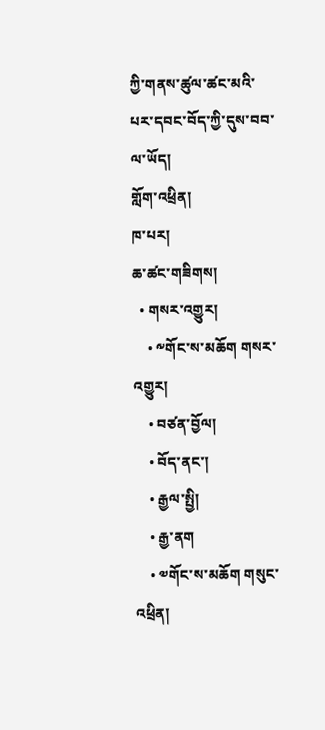ཀྱི་གནས་ཚུལ་ཚང་མའི་པར་དབང་བོད་ཀྱི་དུས་བབ་ལ་ཡོད།
གློག་འཕྲིན།
ཁ་པར།
ཆ་ཚང་གཟིགས།
  • གསར་འགྱུར།
    • ༸གོང་ས་མཆོག གསར་འགྱུར།
    • བཙན་བྱོལ།
    • བོད་ནང་།
    • རྒྱལ་སྤྱི།
    • རྒྱ་ནག
    • ༧གོང་ས་མཆོག གསུང་འཕྲིན།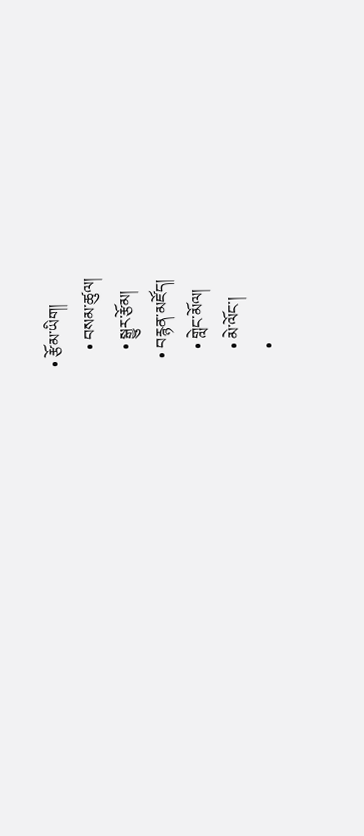• རྩོམ་ཡིག།
    • བསམ་ཚུལ།
    • སྒྱུར་རྩོམ།
  • བརྙན་མཛོད།
    • གླེང་མོལ།
    • མེ་ལོང་།
    •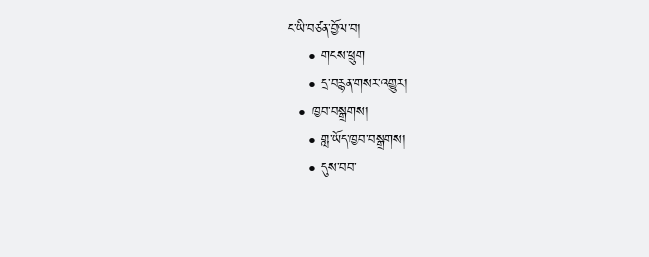ང་ཡི་བཙན་བྱོལ་བ།
    • གངས་ཕྲུག
    • དྲ་བརྙན་གསར་འགྱུར།
  • ཁྱབ་བསྒྲགས།
    • གླ་ཡོད་ཁྱབ་བསྒྲགས།
    • དུས་བབ་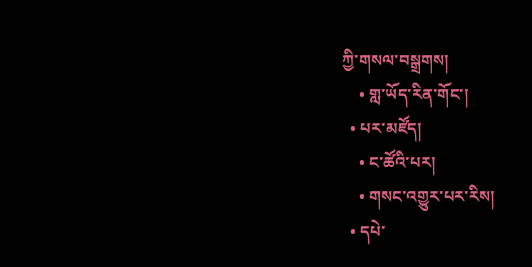ཀྱི་གསལ་བསྒྲགས།
    • གླ་ཡོད་རིན་གོང་།
  • པར་མཛོད།
    • ང་ཚོའི་པར།
    • གསང་འགྱུར་པར་རིས།
  • དཔེ་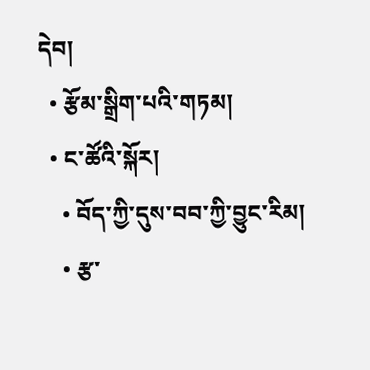དེབ།
  • རྩོམ་སྒྲིག་པའི་གཏམ།
  • ང་ཚོའི་སྐོར།
    • བོད་ཀྱི་དུས་བབ་ཀྱི་བྱུང་རིམ།
    • རྩ་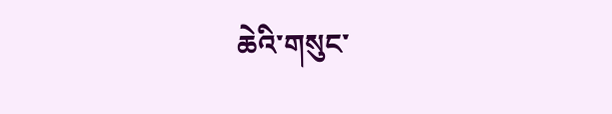ཆེའི་གསུང་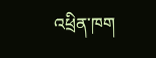འཕྲིན་ཁག